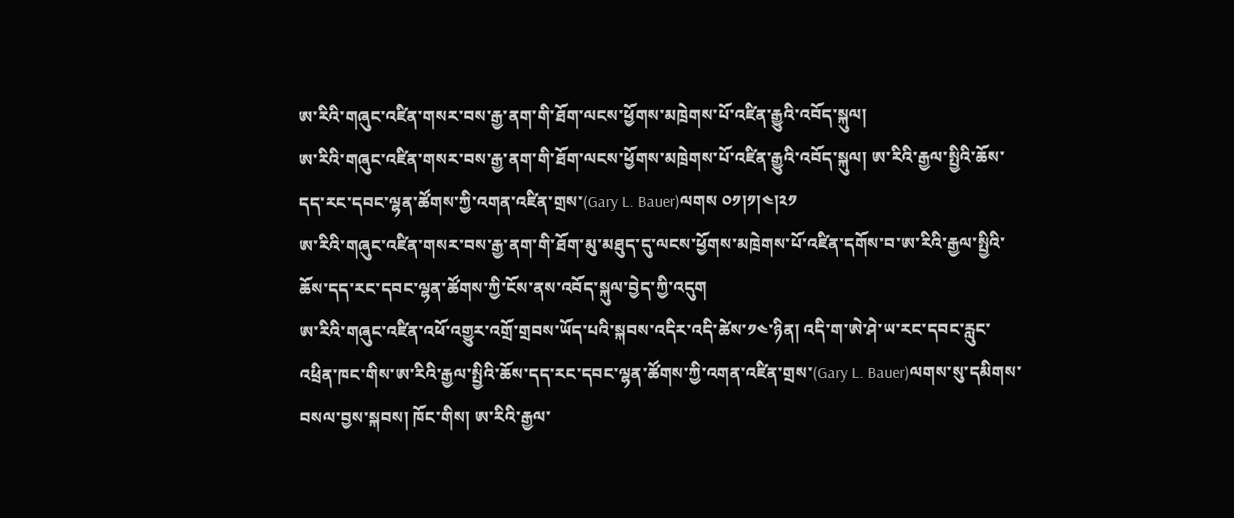ཨ་རིའི་གཞུང་འཛིན་གསར་བས་རྒྱ་ནག་གི་ཐོག་ལངས་ཕྱོགས་མཁྲེགས་པོ་འཛིན་རྒྱུའི་འབོད་སྐུལ།
ཨ་རིའི་གཞུང་འཛིན་གསར་བས་རྒྱ་ནག་གི་ཐོག་ལངས་ཕྱོགས་མཁྲེགས་པོ་འཛིན་རྒྱུའི་འབོད་སྐུལ། ཨ་རིའི་རྒྱལ་སྤྱིའི་ཆོས་དད་རང་དབང་ལྷན་ཚོགས་ཀྱི་འགན་འཛིན་གྲས་(Gary L. Bauer)ལགས ༠༡།༡།༤།༢༡
ཨ་རིའི་གཞུང་འཛིན་གསར་བས་རྒྱ་ནག་གི་ཐོག་མུ་མཐུད་དུ་ལངས་ཕྱོགས་མཁྲེགས་པོ་འཛིན་དགོས་བ་ཨ་རིའི་རྒྱལ་སྤྱིའི་ཆོས་དད་རང་དབང་ལྷན་ཚོགས་ཀྱི་ངོས་ནས་འབོད་སྐུལ་བྱེད་ཀྱི་འདུག
ཨ་རིའི་གཞུང་འཛིན་འཕོ་འགྱུར་འགྲོ་གྲབས་ཡོད་པའི་སྐབས་འདིར་འདི་ཚེས་༡༤་ཉིན། འདི་ག་ཨེ་ཤེ་ཡ་རང་དབང་རླུང་འཕྲིན་ཁང་གིས་ཨ་རིའི་རྒྱལ་སྤྱིའི་ཆོས་དད་རང་དབང་ལྷན་ཚོགས་ཀྱི་འགན་འཛིན་གྲས་(Gary L. Bauer)ལགས་སུ་དམིགས་བསལ་བྱས་སྐབས། ཁོང་གིས། ཨ་རིའི་རྒྱལ་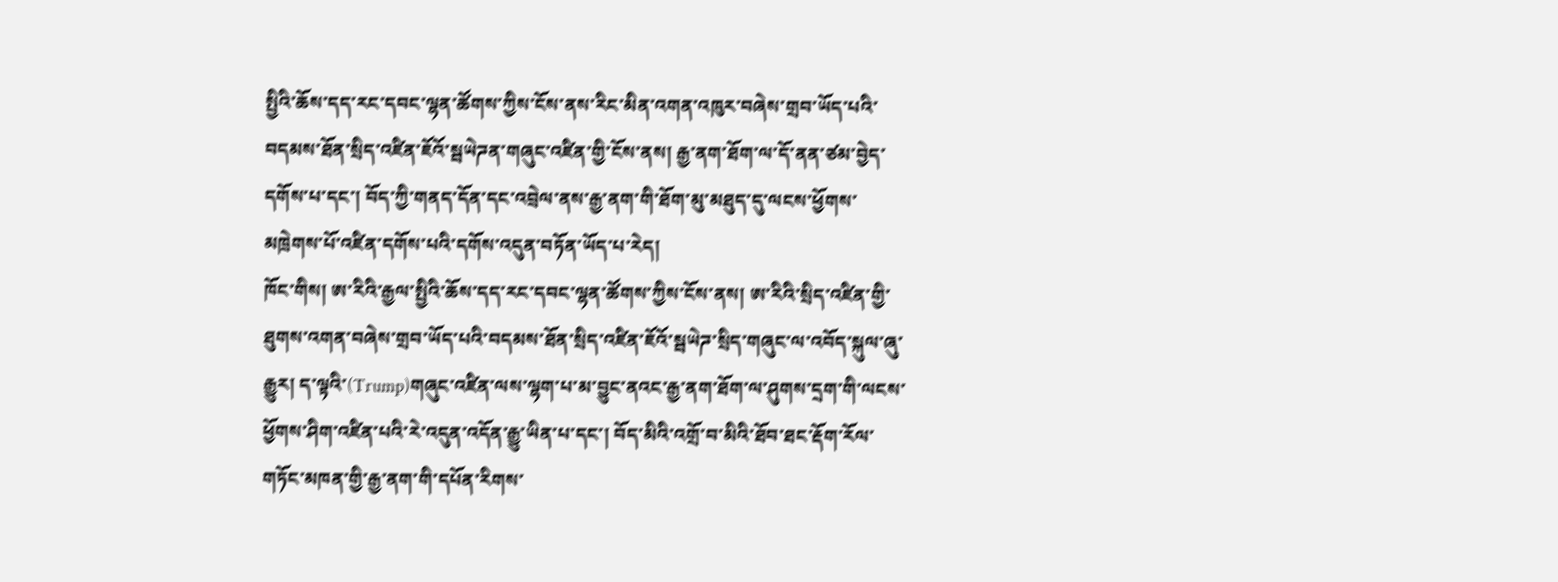སྤྱིའི་ཆོས་དད་རང་དབང་ལྷན་ཚོགས་ཀྱིས་ངོས་ནས་རིང་མིན་འགན་འཁུར་བཞེས་གྲབ་ཡོད་པའི་བདམས་ཐོན་སྲིད་འཛིན་ཇོའོ་སྦཡེཌན་གཞུང་འཛིན་གྱི་ངོས་ནས། རྒྱ་ནག་ཐོག་ལ་དོ་ནན་ཙམ་བྱེད་དགོས་པ་དང་། བོད་ཀྱི་གནད་དོན་དང་འབྲེལ་ནས་རྒྱ་ནག་གི་ཐོག་མུ་མཐུད་དུ་ལངས་ཕྱོགས་མཁྲེགས་པོ་འཛིན་དགོས་པའི་དགོས་འདུན་བཏོན་ཡོད་པ་རེད།
ཁོང་གིས། ཨ་རིའི་རྒྱལ་སྤྱིའི་ཆོས་དད་རང་དབང་ལྷན་ཚོགས་ཀྱིས་ངོས་ནས། ཨ་རིའི་སྲིད་འཛིན་གྱི་ཐུགས་འགན་བཞེས་གྲབ་ཡོད་པའི་བདམས་ཐོན་སྲིད་འཛིན་ཇོའོ་སྦཡེཌ་སྲིད་གཞུང་ལ་འབོད་སྐུལ་ཞུ་རྒྱུར། ད་ལྟའི་(Trump)གཞུང་འཛིན་ལས་ལྷག་པ་མ་བྱུང་ནའང་རྒྱ་ནག་ཐོག་ལ་ཤུགས་དྲག་གི་ལངས་ཕྱོགས་ཤིག་འཛིན་པའི་རེ་འདུན་འདོན་རྒྱུ་ཡིན་པ་དང་། བོད་མིའི་འགྲོ་བ་མིའི་ཐོབ་ཐང་རྡོག་རོལ་གཏོང་མཁན་གྱི་རྒྱ་ནག་གི་དཔོན་རིགས་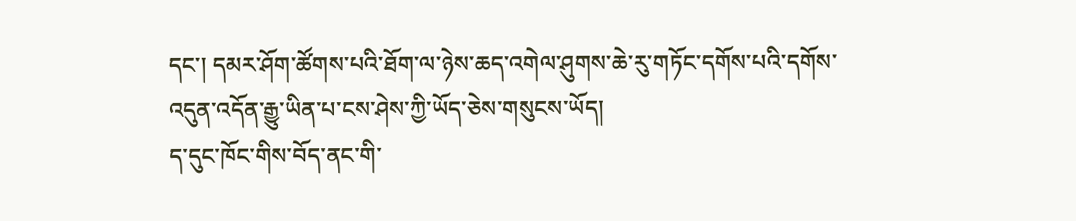དང་། དམར་ཤོག་ཚོགས་པའི་ཐོག་ལ་ཉེས་ཆད་འགེལ་ཤུགས་ཆེ་རུ་གཏོང་དགོས་པའི་དགོས་འདུན་འདོན་རྒྱུ་ཡིན་པ་ངས་ཤེས་ཀྱི་ཡོད་ཅེས་གསུངས་ཡོད།
ད་དུང་ཁོང་གིས་བོད་ནང་གི་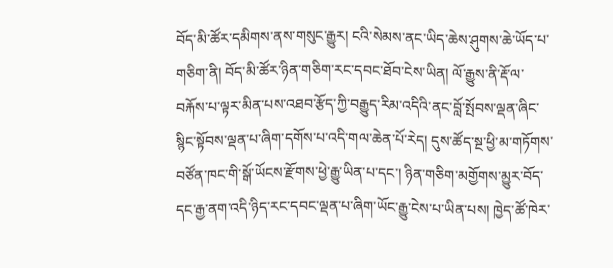བོད་མི་ཚོར་དམིགས་ནས་གསུང་རྒྱུར། ངའི་སེམས་ནང་ཡིད་ཆེས་ཤུགས་ཆེ་ཡོད་པ་གཅིག་ནི། བོད་མི་ཚོར་ཉིན་གཅིག་རང་དབང་ཐོབ་ངེས་ཡིན། ལོ་རྒྱུས་ནི་རྡོ་ལ་བརྐོས་པ་ལྟར་མིན་པས་འཐབ་རྩོད་ཀྱི་བརྒྱུད་རིམ་འདིའི་ནང་བློ་སྤོབས་ལྡན་ཞིང་སྙིང་སྟོབས་ལྡན་པ་ཞིག་དགོས་པ་འདི་གལ་ཆེན་པོ་རེད། དུས་ཚོད་སྔ་ཕྱི་མ་གཏོགས་བཙོན་ཁང་གི་སྒོ་ཡོངས་རྫོགས་ཕྱེ་རྒྱུ་ཡིན་པ་དང་། ཉིན་གཅིག་མགྱོགས་མྱུར་བོད་དང་རྒྱ་ནག་འདི་ཉིད་རང་དབང་ལྡན་པ་ཞིག་ཡོང་རྒྱུ་ངེས་པ་ཡིན་པས། ཁྱེད་ཚོ་ཁེར་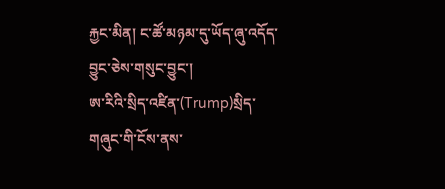རྐྱང་མིན། ང་ཚོ་མཉམ་དུ་ཡོད་ཞུ་འདོད་བྱུང་ཅེས་གསུང་བྱུང་།
ཨ་རིའི་སྲིད་འཛིན་(Trump)སྲིད་གཞུང་གི་ངོས་ནས་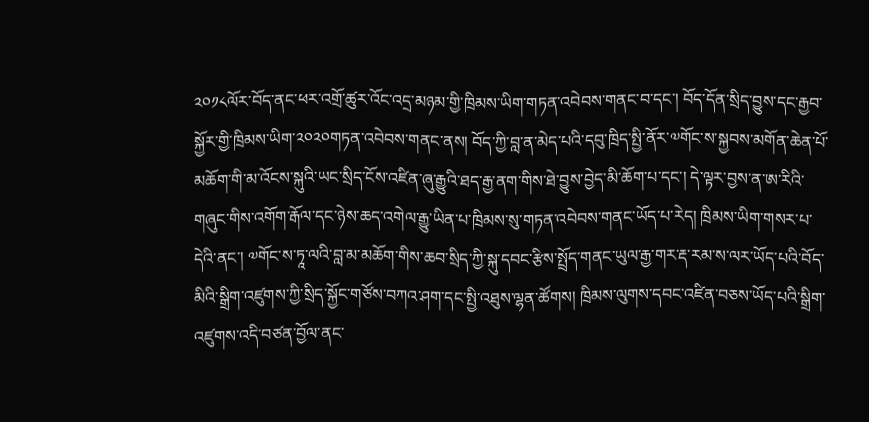༢༠༡༨ལོར་བོད་ནང་ཕར་འགྲོ་ཚུར་འོང་འདྲ་མཉམ་གྱི་ཁྲིམས་ཡིག་གཏན་འབེབས་གནང་བ་དང་། བོད་དོན་སྲིད་བྱུས་དང་རྒྱབ་སྐྱོར་གྱི་ཁྲིམས་ཡིག་༢༠༢༠གཏན་འབེབས་གནང་ནས། བོད་ཀྱི་བླ་ན་མེད་པའི་དབུ་ཁྲིད་སྤྱི་ནོར་༧གོང་ས་སྐྱབས་མགོན་ཆེན་པོ་མཆོག་གི་མ་འོངས་སྐུའི་ཡང་སྲིད་ངོས་འཛིན་ཞུ་རྒྱུའི་ཐད་རྒྱ་ནག་གིས་ཐེ་བྱུས་བྱེད་མི་ཆོག་པ་དང་། དེ་ལྟར་བྱས་ན་ཨ་རིའི་གཞུང་གིས་འགོག་རྒོལ་དང་ཉེས་ཆད་འགེལ་རྒྱུ་ཡིན་པ་ཁྲིམས་སུ་གཏན་འབེབས་གནང་ཡོད་པ་རེད། ཁྲིམས་ཡིག་གསར་པ་དེའི་ནང་། ༧གོང་ས་ཏཱ་ལའི་བླ་མ་མཆོག་གིས་ཆབ་སྲིད་ཀྱི་སྐུ་དབང་རྩིས་སྤྲོད་གནང་ཡུལ་རྒྱ་གར་རྡ་རམ་ས་ལར་ཡོད་པའི་བོད་མིའི་སྒྲིག་འཛུགས་ཀྱི་སྲིད་སྐྱོང་གཙོས་བཀའ་ཤག་དང་སྤྱི་འཐུས་ལྷན་ཚོགས། ཁྲིམས་ལུགས་དབང་འཛིན་བཅས་ཡོད་པའི་སྒྲིག་འཛུགས་འདི་བཙན་བྱོལ་ནང་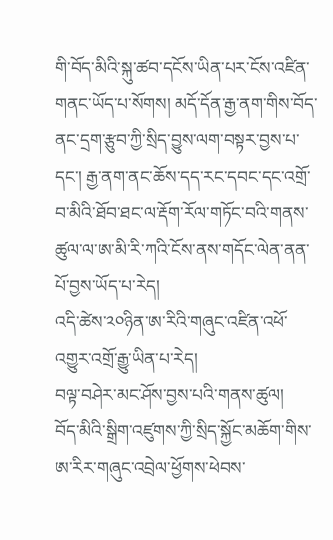གི་བོད་མིའི་སྐུ་ཚབ་དངོས་ཡིན་པར་ངོས་འཛིན་གནང་ཡོད་པ་སོགས། མདོ་དོན་རྒྱ་ནག་གིས་བོད་ནང་དྲག་རྩུབ་ཀྱི་སྲིད་བྱུས་ལག་བསྟར་བྱས་པ་དང་། རྒྱ་ནག་ནང་ཆོས་དད་རང་དབང་དང་འགྲོ་བ་མིའི་ཐོབ་ཐང་ལ་རྡོག་རོལ་གཏོང་བའི་གནས་ཚུལ་ལ་ཨ་མི་རི་ཀའི་ངོས་ནས་གདོང་ལེན་ནན་པོ་བྱས་ཡོད་པ་རེད།
འདི་ཚེས་༢༠ཉིན་ཨ་རིའི་གཞུང་འཛིན་འཕོ་འགྱུར་འགྲོ་རྒྱུ་ཡིན་པ་རེད།
བལྟ་བཤེར་མང་ཤོས་བྱས་པའི་གནས་ཚུལ།
བོད་མིའི་སྒྲིག་འཛུགས་ཀྱི་སྲིད་སྐྱོང་མཆོག་གིས་ཨ་རིར་གཞུང་འབྲེལ་ཕྱོགས་ཕེབས་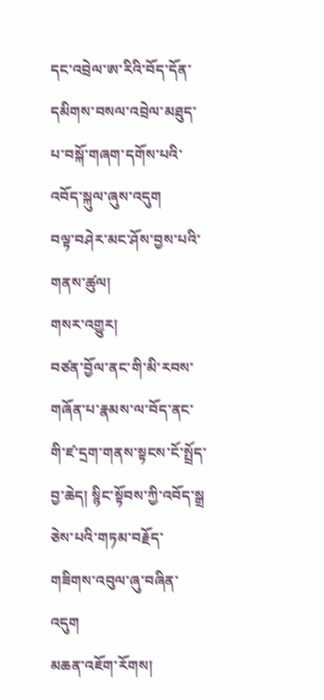དང་འབྲེལ་ཨ་རིའི་བོད་དོན་དམིགས་བསལ་འབྲེལ་མཐུད་པ་བསྐོ་གཞག་དགོས་པའི་འབོད་སྐུལ་ཞུས་འདུག
བལྟ་བཤེར་མང་ཤོས་བྱས་པའི་གནས་ཚུལ།
གསར་འགྱུར།
བཙན་བྱོལ་ནང་གི་མི་རབས་གཞོན་པ་རྣམས་ལ་བོད་ནང་གི་ཛ་དྲག་གནས་སྟངས་ངོ་སྤྲོད་བྱ་ཆེད། སྙིང་སྟོབས་ཀྱི་འབོད་སྒྲ ཅེས་པའི་གཏམ་བརྗོད་གཟིགས་འབུལ་ཞུ་བཞིན་འདུག
མཆན་འཇོག་རོགས།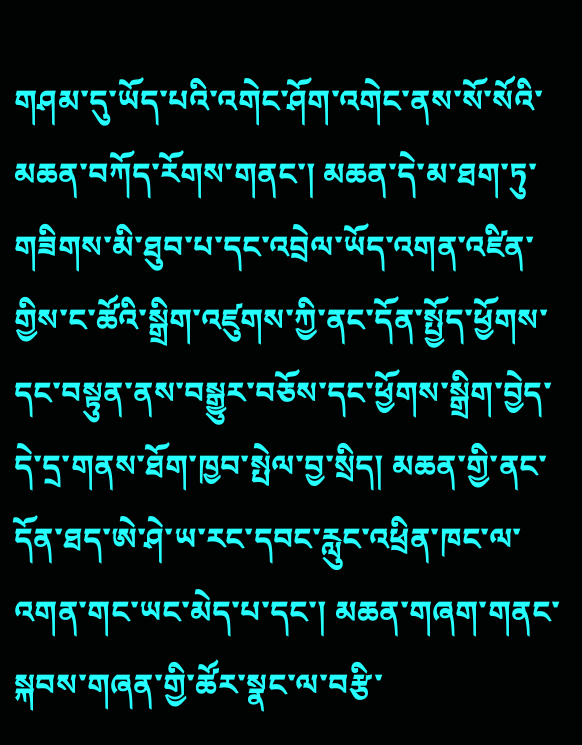གཤམ་དུ་ཡོད་པའི་འགེང་ཤོག་འགེང་ནས་སོ་སོའི་མཆན་བཀོད་རོགས་གནང་། མཆན་དེ་མ་ཐག་ཏུ་གཟིགས་མི་ཐུབ་པ་དང་འབྲེལ་ཡོད་འགན་འཛིན་གྱིས་ང་ཚོའི་སྒྲིག་འཛུགས་ཀྱི་ནང་དོན་སྤྱོད་ཕྱོགས་དང་བསྟུན་ནས་བསྒྱུར་བཅོས་དང་ཕྱོགས་སྒྲིག་བྱེད་དེ་དྲ་གནས་ཐོག་ཁྱབ་སྤེལ་བྱ་སྲིད། མཆན་གྱི་ནང་དོན་ཐད་ཨེ་ཤེ་ཡ་རང་དབང་རླུང་འཕྲིན་ཁང་ལ་འགན་གང་ཡང་མེད་པ་དང་། མཆན་གཞག་གནང་སྐབས་གཞན་གྱི་ཚོར་སྣང་ལ་བརྩི་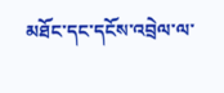མཐོང་དང་དངོས་འབྲེལ་ལ་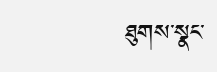ཐུགས་སྣང་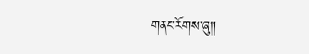གནང་རོགས་ཞུ༎